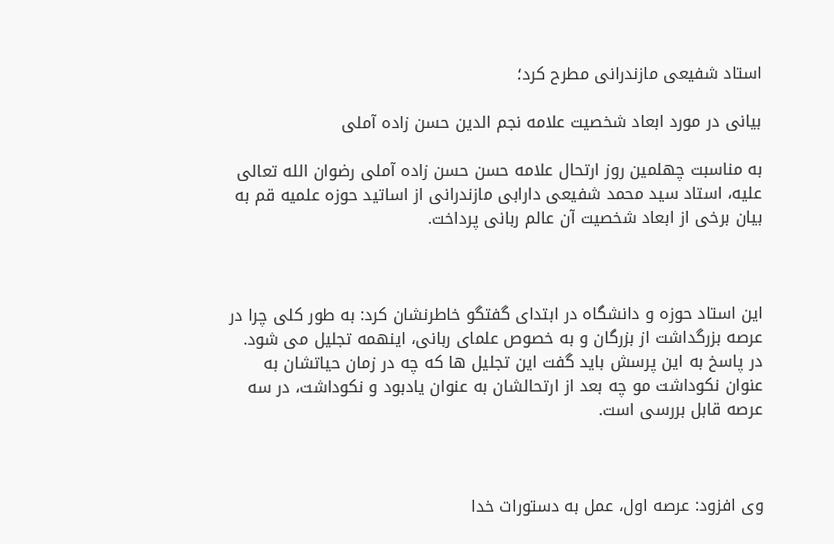استاد شفیعی مازندرانی مطرح کرد؛

بیانی در مورد ابعاد شخصیت علامه نجم الدین حسن زاده آملی

به مناسبت چهلمین روز ارتحال علامه حسن حسن زاده آملی رضوان الله تعالی علیه، استاد سید محمد شفیعی دارابی مازندرانی از اساتید حوزه علمیه قم به بیان برخی از ابعاد شخصیت آن عالم ربانی پرداخت.



این استاد حوزه و دانشگاه در ابتدای گفتگو خاطرنشان کرد: به طور کلی چرا در عرصه بزرگداشت از بزرگان و به خصوص علمای ربانی، اینهمه تجلیل می شود. در پاسخ به این پرسش باید گفت این تجلیل ها که چه در زمان حیاتشان به عنوان نکوداشت مو چه بعد از ارتحالشان به عنوان یادبود و نکوداشت، در سه عرصه قابل بررسی است.



وی افزود: عرصه اول، عمل به دستورات خدا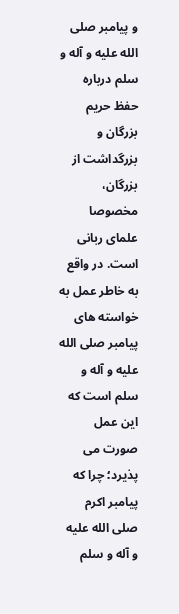و پیامبر صلی الله علیه و آله و سلم درباره حفظ حریم بزرگان و بزرگداشت از بزرگان، مخصوصا علمای ربانی است. در واقع به خاطر عمل به خواسته های پیامبر صلی الله علیه و آله و سلم است که این عمل صورت می پذیرد؛ چرا که پیامبر اکرم صلی الله علیه و آله و سلم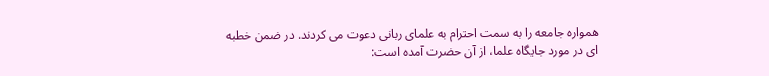همواره جامعه را به سمت احترام به علمای ربانی دعوت می کردند. در ضمن خطبه ای در مورد جایگاه علما، از آن حضرت آمده است: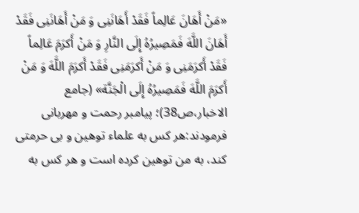«مَنْ أَهَانَ عَالِماً فَقَدْ أَهَانَنِی وَ مَنْ أَهَانَنِی فَقَدْ أَهَانَ اللَّهَ فَمَصِیرُهُ إِلَی النَّارِ وَ مَنْ أَکرَمَ عَالِماً فَقَدْ أَکرَمَنِی وَ مَنْ أَکرَمَنِی فَقَدْ أَکرَمَ اللَّهَ وَ مَنْ أَکرَمَ اللَّهَ فَمَصِیرُهُ إِلَی الْجَنَّة» (جامع الاخبار،ص38)؛ پیامبر رحمت و مهربانی فرمودند:هر کس به علماء توهین و بی حرمتی کند، به من توهین کرده است و هر کس به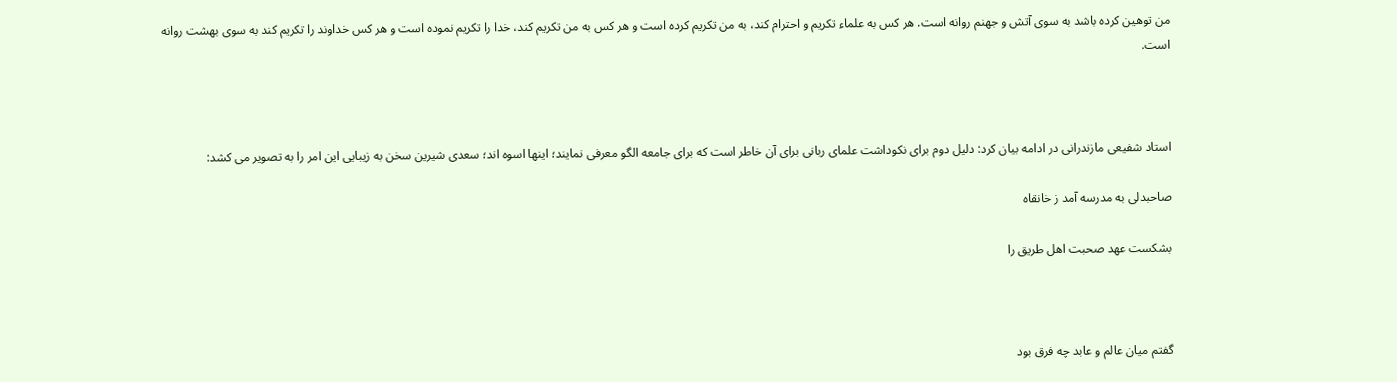من توهین کرده باشد به سوی آتش و جهنم روانه است. هر کس به علماء تکریم و احترام کند، به من تکریم کرده است و هر کس به من تکریم کند، خدا را تکریم نموده است و هر کس خداوند را تکریم کند به سوی بهشت روانه است.



استاد شفیعی مازندرانی در ادامه بیان کرد: دلیل دوم برای نکوداشت علمای ربانی برای آن خاطر است که برای جامعه الگو معرفی نمایند؛ اینها اسوه اند؛ سعدی شیرین سخن به زیبایی این امر را به تصویر می کشد:

صاحبدلی به مدرسه آمد ز خانقاه

بشکست عهد صحبت اهل طریق را



گفتم میان عالم و عابد چه فرق بود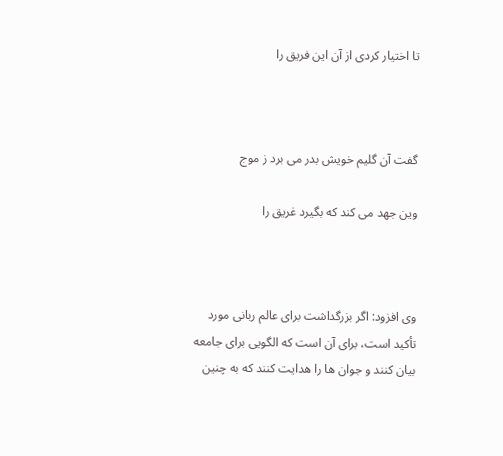تا اختیار کردی از آن این فریق را



گفت آن گلیم خویش بدر می‌ برد ز موج

وین جهد می‌ کند که بگیرد غریق را



وی افزود: اگر بزرگداشت برای عالم ربانی مورد تأکید است، برای آن است که الگویی برای جامعه بیان کنند و جوان ها را هدایت کنند که به چنین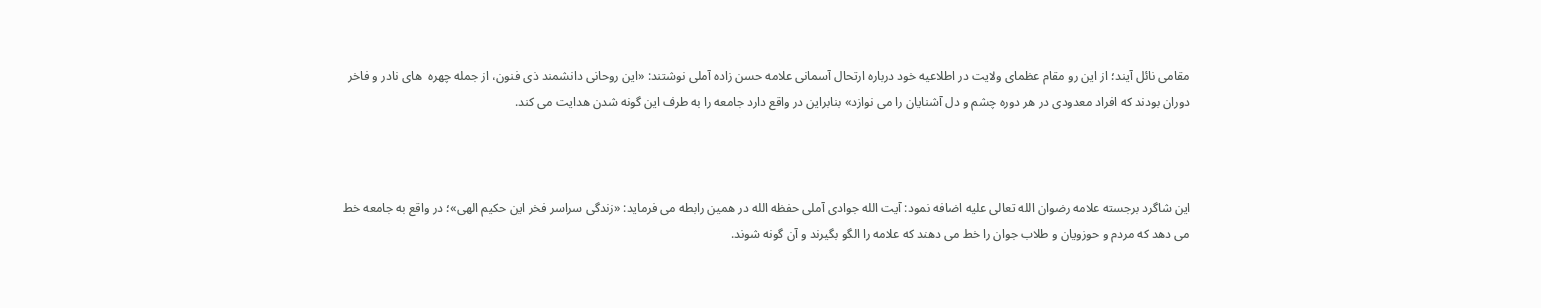مقامی نائل آیند؛ از این رو مقام عظمای ولایت در اطلاعیه خود درباره ارتحال آسمانی علامه حسن زاده آملی نوشتند: «این روحانی دانشمند ذی فنون، از جمله چهره  های نادر و فاخر دوران بودند که افراد معدودی در هر دوره چشم و دل آشنایان را می نوازد» بنابراین در واقع دارد جامعه را به طرف این گونه شدن هدایت می کند.



این شاگرد برجسته علامه رضوان الله تعالی علیه اضافه نمود: آیت الله جوادی آملی حفظه الله در همین رابطه می فرماید: «زندگی سراسر فخر این حکیم الهی»؛ در واقع به جامعه خط می دهد که مردم و حوزویان و طلاب جوان را خط می دهند که علامه را الگو بگیرند و آن گونه شوند.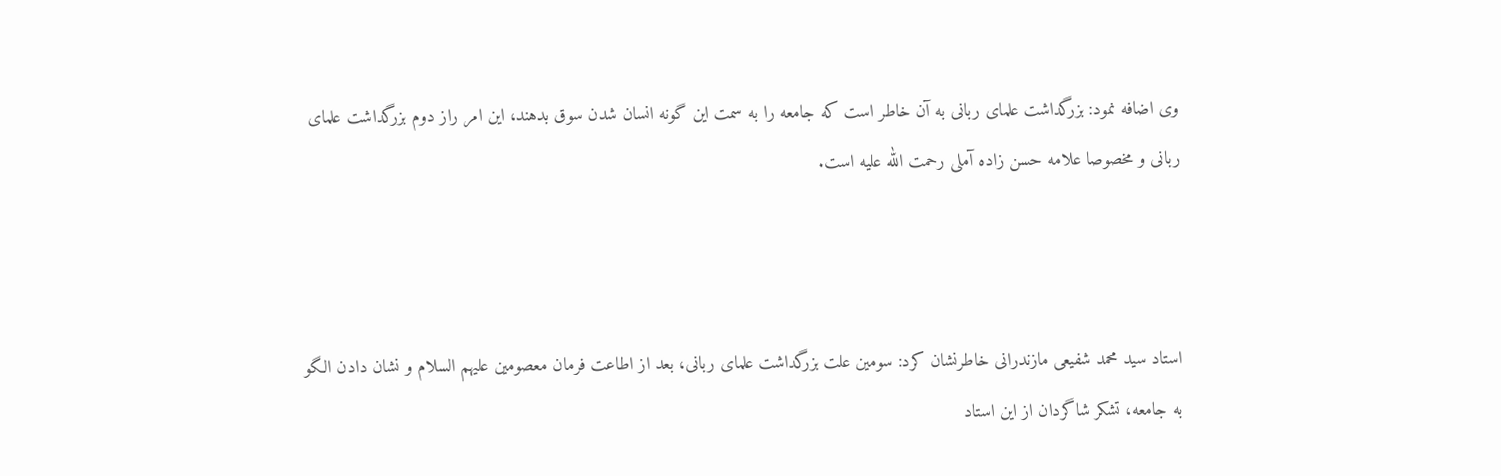وی اضافه نمود: بزرگداشت علمای ربانی به آن خاطر است که جامعه را به سمت این گونه انسان شدن سوق بدهند، این امر راز دوم بزرگداشت علمای ربانی و مخصوصا علامه حسن زاده آملی رحمت الله علیه است.



استاد سید محمد شفیعی مازندرانی خاطرنشان کرد: سومین علت بزرگداشت علمای ربانی، بعد از اطاعت فرمان معصومین علیهم السلام و نشان دادن الگو به جامعه، تشکر شاگردان از این استاد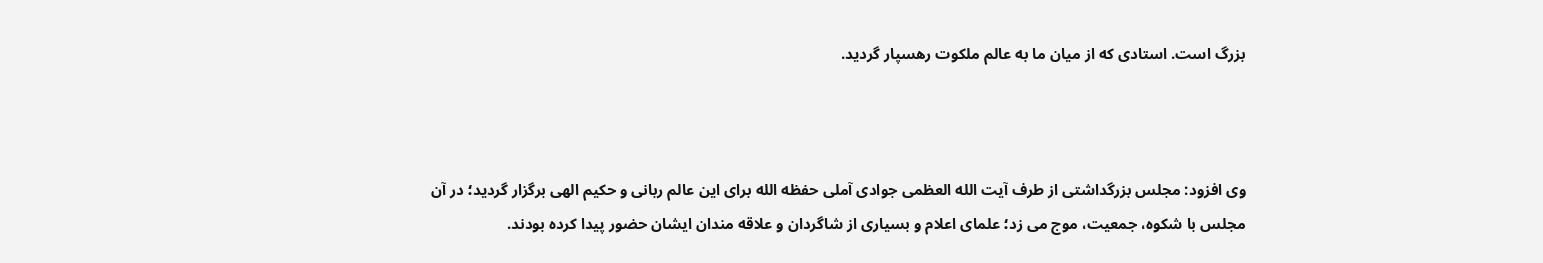بزرگ است. استادی که از میان ما به عالم ملکوت رهسپار گردید.



وی افزود: مجلس بزرگداشتی از طرف آیت الله العظمی جوادی آملی حفظه الله برای این عالم ربانی و حکیم الهی برگزار گردید؛ در آن مجلس با شکوه، جمعیت، موج می زد؛ علمای اعلام و بسیاری از شاگردان و علاقه مندان ایشان حضور پیدا کرده بودند.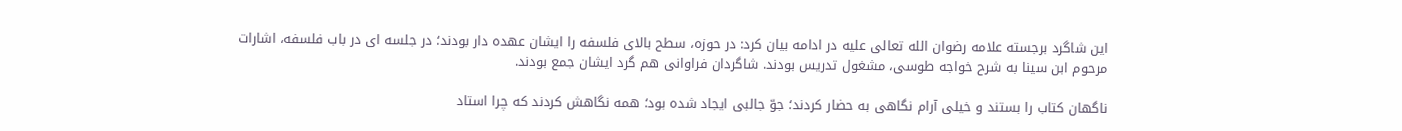این شاگرد برجسته علامه رضوان الله تعالی علیه در ادامه بیان کرد: در حوزه، سطح بالای فلسفه را ایشان عهده دار بودند؛ در جلسه ای در باب فلسفه، اشارات مرحوم ابن سینا به شرح خواجه طوسی، مشغول تدریس بودند. شاگردان فراوانی هم گرد ایشان جمع بودند.

ناگهان کتاب را بستند و خیلی آرام نگاهی به حضار کردند؛ جوّ جالبی ایجاد شده بود؛ همه نگاهش کردند که چرا استاد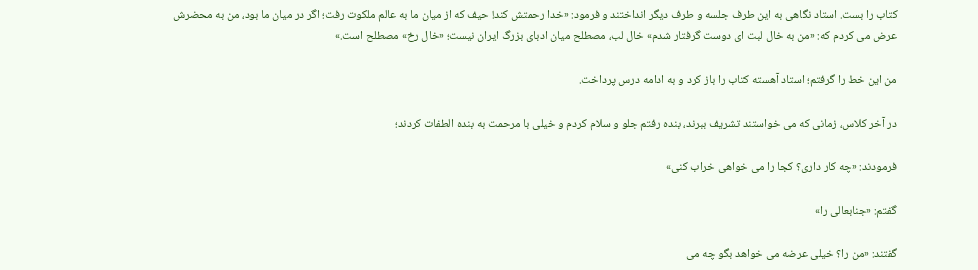کتاب را بست. استاد نگاهی به این طرف جلسه و طرف دیگر انداختند و فرمود: «خدا رحمتش کند! حیف که از میان ما به عالم ملکوت رفت؛ اگر در میان ما بود، من به محضرش عرض می کردم که: «من به خال لبت ای دوست گرفتار شدم» خال لب، مصطلح میان ادبای بزرگ ایران نیست؛ «خال رخ» مصطلح است.»

من این خط را گرفتم؛ استاد آهسته کتاب را باز کرد و به ادامه درس پرداخت.

در آخر کلاس، زمانی که می خواستند تشریف ببرند، بنده رفتم جلو و سلام کردم و خیلی با مرحمت به بنده الطفات کردند؛

فرمودند: «چه کار داری؟ کجا را می خواهی خراب کنی»

گفتم: «جنابعالی را»

گفتند: «من را؟ خیلی عرضه می خواهد بگو چه می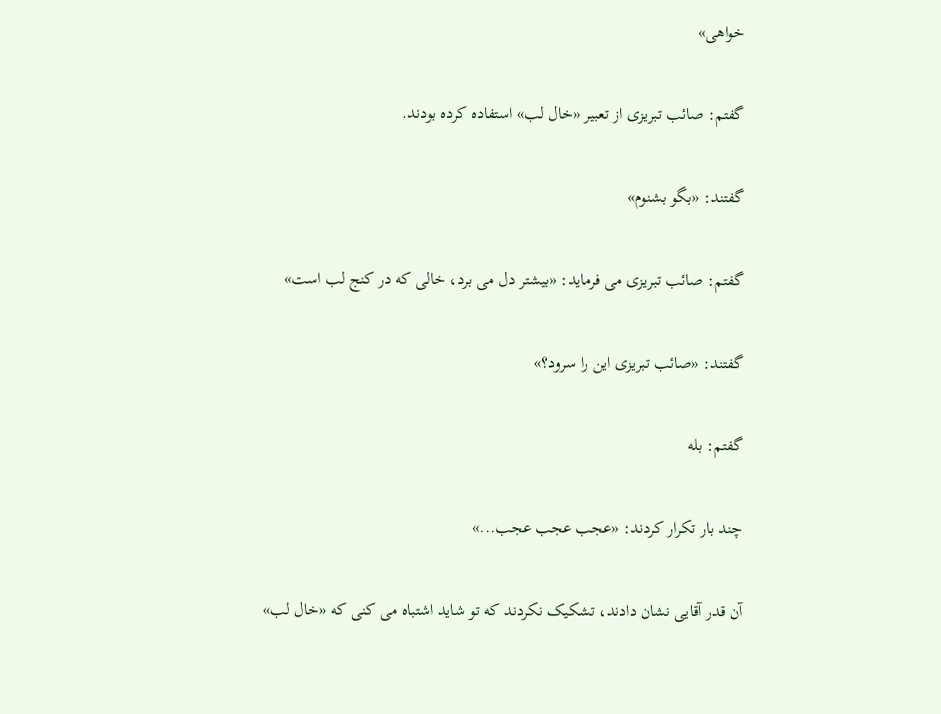خواهی»

گفتم: صائب تبریزی از تعبیر «خال لب» استفاده کرده بودند.

گفتند: «بگو بشنوم»

گفتم: صائب تبریزی می فرماید: «بیشتر دل می برد، خالی که در کنج لب است»

گفتند: «صائب تبریزی این را سرود؟»

گفتم: بله

چند بار تکرار کردند: «عجب عجب عجب...»

آن قدر آقایی نشان دادند، تشکیک نکردند که تو شاید اشتباه می کنی که «خال لب»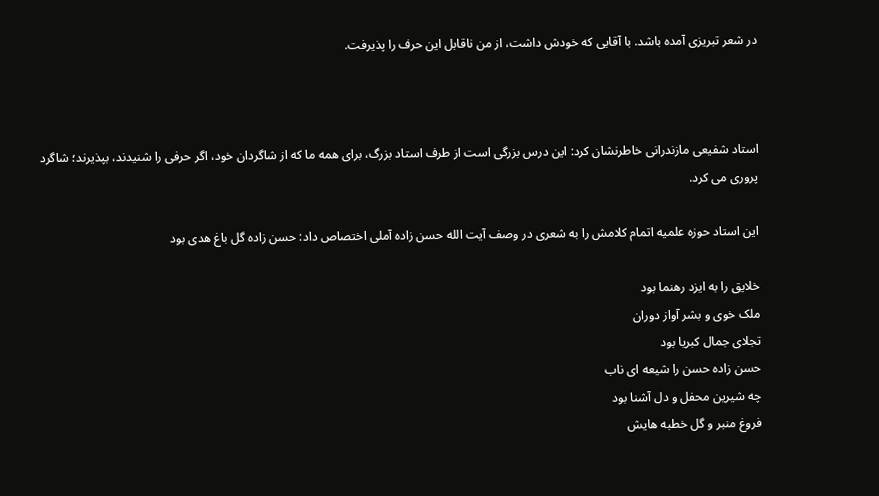در شعر تبریزی آمده باشد. با آقایی که خودش داشت، از من ناقابل این حرف را پذیرفت.



استاد شفیعی مازندرانی خاطرنشان کرد: این درس بزرگی است از طرف استاد بزرگ، برای همه ما که از شاگردان خود، اگر حرفی را شنیدند، بپذیرند؛ شاگرد پروری می کرد.

این استاد حوزه علمیه اتمام کلامش را به شعری در وصف آیت الله حسن زاده آملی اختصاص داد: حسن زاده گل باغ هدی بود

خلایق را به ایزد رهنما بود
ملک خوی و بشر آواز دوران
تجلای جمال کبریا بود
حسن زاده حسن را شیعه ای ناب
چه شیرین محفل و دل آشنا بود
فروغ منبر و گل خطبه هایش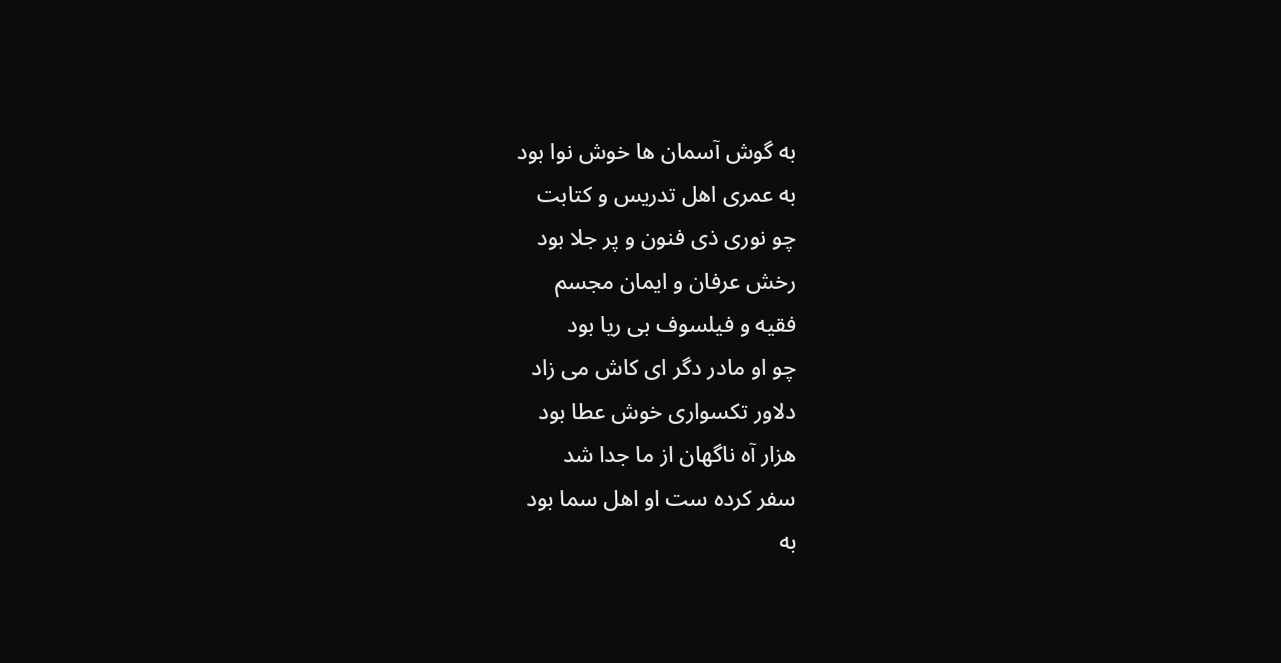به گوش آسمان ها خوش نوا بود
به عمری اهل تدریس و کتابت
چو نوری ذی فنون و پر جلا بود
رخش عرفان و ایمان مجسم
فقیه و فیلسوف بی ریا بود
چو او مادر دگر ای کاش می زاد
دلاور تکسواری خوش عطا بود
هزار آه ناگهان از ما جدا شد
سفر کرده ست او اهل سما بود
به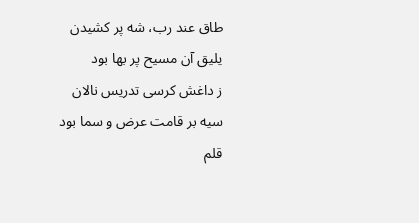طاق عند رب، شه پر کشیدن
یلیق آن مسیح پر بها بود
ز داغش کرسی تدریس نالان
سیه بر قامت عرض و سما بود
قلم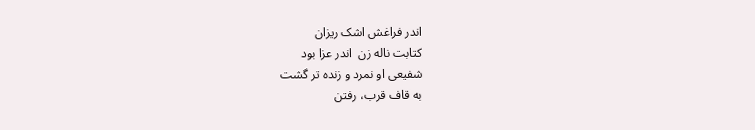اندر فراغش اشک ریزان
کتابت ناله زن  اندر عزا بود
شفیعی او نمرد و زنده تر گشت
به قاف قرب، رفتن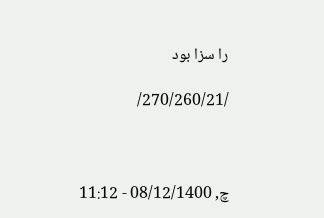را سزا بود

/270/260/21/



چ, 08/12/1400 - 11:12